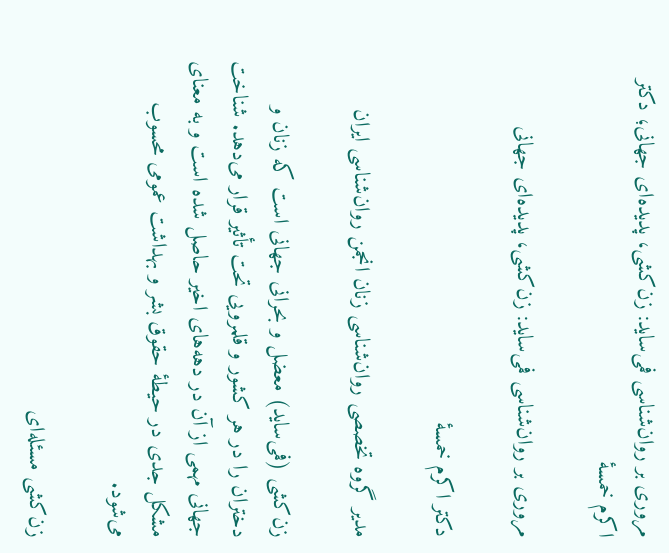مروری بر روان‌شناسی فمی‌ساید: زن‌کشی، پدیده‌ای جهانی؛ دکتر اکرم خمسۀ

مروری بر روان‌شناسی فمی‌ساید: زن‌کشی، پدیده‌ای جهانی

دکتر اکرم خمسۀ

مدیر گروه تخصصی روان‌شناسی زنان انجمن روان‌شناسی ایران

زن‌کشی (فمی‌ساید) معضل و بحرانی جهانی است که زنان و دختران را در هر کشور و قلمرویی تحت تأثیر قرار می‌دهد. شناخت جهانی مهمی از آن در دهه‌های اخیر حاصل شده است و به معنای مشکل جدی در حیطۀ حقوق بشر و بهداشت عمومی محسوب می‌شود.

زن‌کشی مسئله‌ای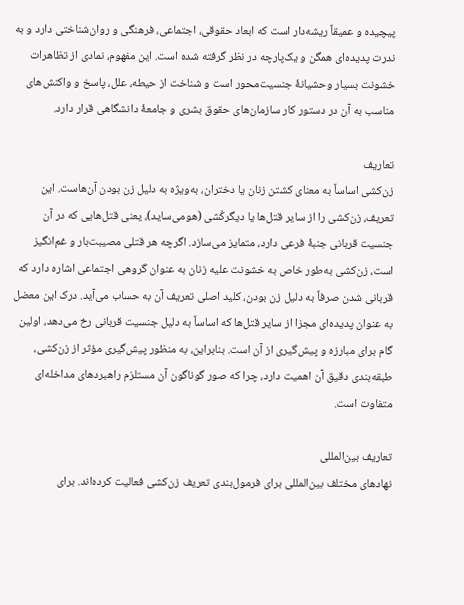پیچیده و عمیقاً ریشه‌دار است که ابعاد حقوقی، اجتماعی، فرهنگی و روان‌شناختی دارد و به ندرت پدیده‌ای همگن و یک‌پارچه در نظر گرفته شده است. این مفهوم، نمادی از تظاهرات خشونت بسیار وحشیانۀ جنسیت‌محور است و شناخت از حیطه، علل، پاسخ و واکنش‌های مناسب به آن در دستور کار سازمان‌های حقوق بشری و جامعۀ دانشگاهی قرار دارد.

تعاریف
زن‌کشی اساساً به معنای کشتن زنان یا دختران، به‌ویژه به دلیل زن بودن آن‌هاست. این تعریف، زن‌کشی را از سایر قتل‌ها یا دیگرکُشی (هومی‌ساید)، یعنی قتل‌هایی که در آن جنسیت قربانی جنبۀ فرعی دارد، متمایز می‌سازد. اگرچه هر قتلی مصیبت‌بار و غم‌انگیز است، زن‌کشی به‌طور خاص به خشونت علیه زنان به عنوان گروهی اجتماعی اشاره دارد که قربانی شدن صرفاً به دلیل زن بودن، کلید اصلی تعریف آن به حساب می‌آید. درک این معضل به عنوان پدیده‌ای مجزا از سایر قتل‌ها که اساساً به دلیل جنسیت قربانی رخ می‌دهد، اولین گام برای مبارزه و پیش‌گیری از آن است. بنابراین، به منظور پیش‌گیری مؤثر از زن‌کشی، طبقه‌بندی دقیق آن اهمیت دارد، چرا که صور گوناگون آن مستلزم راهبردهای مداخله‌ای متفاوت است.

تعاریف بین‌المللی
نهادهای مختلف بین‌المللی برای فرمول‌بندی تعریف زن‌کشی فعالیت کرده‌اند. برای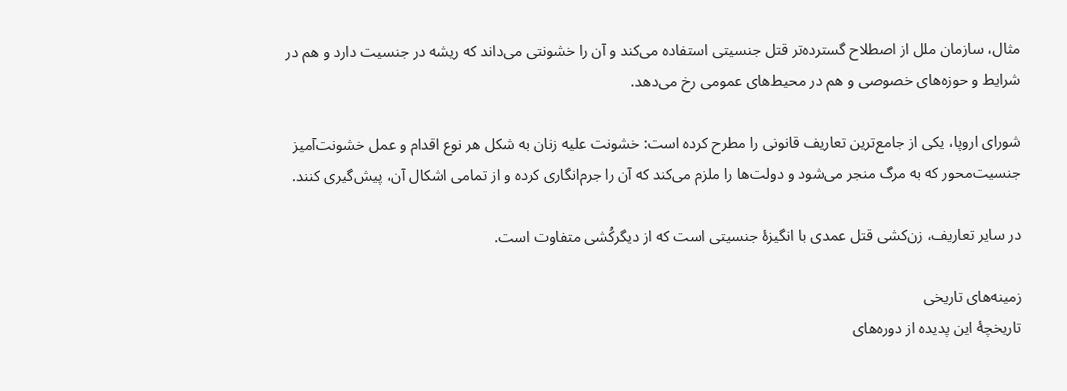مثال، سازمان ملل از اصطلاح گسترده‌تر قتل جنسیتی استفاده می‌کند و آن را خشونتی می‌داند که ریشه در جنسیت دارد و هم در شرایط و حوزه‌های خصوصی و هم در محیط‌های عمومی رخ می‌دهد.

شورای اروپا، یکی از جامع‌ترین تعاریف قانونی را مطرح کرده است: خشونت علیه زنان به شکل هر نوع اقدام و عمل خشونت‌آمیز جنسیت‌محور که به مرگ منجر می‌شود و دولت‌ها را ملزم می‌کند که آن را جرم‌انگاری کرده و از تمامی اشکال آن، پیش‌گیری کنند.

در سایر تعاریف، زن‌کشی قتل عمدی با انگیزۀ جنسیتی است که از دیگرکُشی متفاوت است.

زمینه‌های تاریخی
تاریخچۀ این پدیده از دوره‌های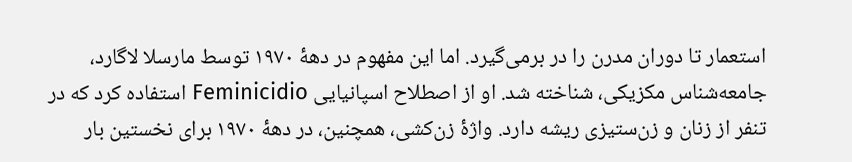استعمار تا دوران مدرن را در برمی‌گیرد. اما این مفهوم در دهۀ ۱۹۷۰ توسط مارسلا لاگارد، جامعه‌شناس مکزیکی، شناخته شد. او از اصطلاح اسپانیایی Feminicidio استفاده کرد که در تنفر از زنان و زن‌ستیزی ریشه دارد. واژۀ زن‌کشی، همچنین، در دهۀ ۱۹۷۰ برای نخستین بار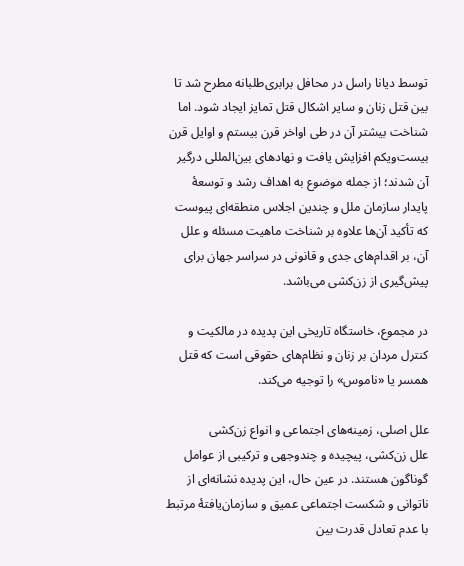توسط دیانا راسل در محافل برابری‌طلبانه مطرح شد تا بین قتل زنان و سایر اشکال قتل تمایز ایجاد شود. اما شناخت بیشتر آن در طی اواخر قرن بیستم و اوایل قرن بیست‌ویکم افزایش یافت و نهادهای بین‌المللی درگیر آن شدند؛ از جمله موضوع به اهداف رشد و توسعۀ پایدار سازمان ملل و چندین اجلاس منطقه‌ای پیوست که تأکید آن‌ها علاوه بر شناخت ماهیت مسئله و علل آن، بر اقدام‌های جدی و قانونی در سراسر جهان برای پیش‌گیری از زن‌کشی می‌باشد.

در مجموع، خاستگاه تاریخی این پدیده در مالکیت و کنترل مردان بر زنان و نظام‌های حقوقی است که قتل همسر یا «ناموس» را توجیه می‌کند.

علل اصلی، زمینه‌های اجتماعی و انواع زن‌کشی
علل زن‌کشی، پیچیده و چندوجهی و ترکیبی از عوامل گوناگون هستند. در عین حال، این پدیده نشانه‌ای از ناتوانی و شکست اجتماعی عمیق و سازمان‌یافتۀ مرتبط با عدم تعادل قدرت بین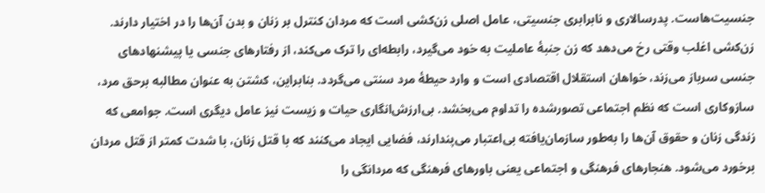جنسیت‌هاست. پدرسالاری و نابرابری جنسیتی، عامل اصلی زن‌کشی است که مردان کنترل بر زنان و بدن آن‌ها را در اختیار دارند. زن‌کشی اغلب وقتی رخ می‌دهد که زن جنبۀ عاملیت به خود می‌گیرد، رابطه‌ای را ترک می‌کند، از رفتارهای جنسی یا پیشنهادهای جنسی سرباز می‌زند، خواهان استقلال اقتصادی است و وارد حیطۀ مرد سنتی می‌گردد. بنابراین، کشتن به عنوان مطالبه برحق مرد، سازوکاری است که نظم اجتماعی تصورشده را تداوم می‌بخشد. بی‌ارزش‌انگاری حیات و زیست نیز عامل دیگری است. جوامعی که زندگی زنان و حقوق آن‌ها را به‌طور سازمان‌یافته بی‌اعتبار می‌پندارند، فضایی ایجاد می‌کنند که با قتل زنان، با شدت کمتر از قتل مردان برخورد می‌شود. هنجارهای فرهنگی و اجتماعی یعنی باورهای فرهنگی که مردانگی را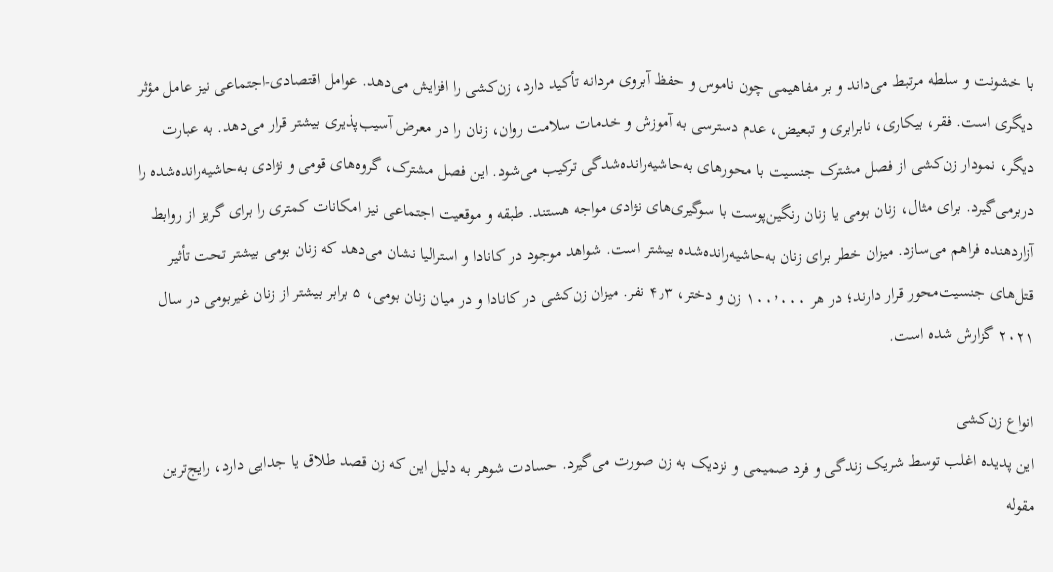با خشونت و سلطه مرتبط می‌داند و بر مفاهیمی چون ناموس و حفظ آبروی مردانه تأکید دارد، زن‌کشی را افزایش می‌دهد. عوامل اقتصادی-اجتماعی نیز عامل مؤثر دیگری است. فقر، بیکاری، نابرابری و تبعیض، عدم دسترسی به آموزش و خدمات سلامت روان، زنان را در معرض آسیب‌پذیری بیشتر قرار می‌دهد. به عبارت دیگر، نمودار زن‌کشی از فصل مشترک جنسیت با محورهای به‌حاشیه‌رانده‌شدگی ترکیب می‌شود. این فصل مشترک، گروه‌های قومی و نژادی به‌حاشیه‌رانده‌شده را دربرمی‌گیرد. برای مثال، زنان بومی یا زنان رنگین‌پوست با سوگیری‌های نژادی مواجه هستند. طبقه و موقعیت اجتماعی نیز امکانات کمتری را برای گریز از روابط آزاردهنده فراهم می‌سازد. میزان خطر برای زنان به‌حاشیه‌رانده‌شده بیشتر است. شواهد موجود در کانادا و استرالیا نشان می‌دهد که زنان بومی بیشتر تحت تأثیر قتل‌های جنسیت‌محور قرار دارند؛ در هر ۱۰۰٬۰۰۰ زن و دختر، ۴٫۳ نفر. میزان زن‌کشی در کانادا و در میان زنان بومی، ۵ برابر بیشتر از زنان غیربومی در سال ۲۰۲۱ گزارش شده است.

انواع زن‌کشی
این پدیده اغلب توسط شریک زندگی و فرد صمیمی و نزدیک به زن صورت می‌گیرد. حسادت شوهر به دلیل این که زن قصد طلاق یا جدایی دارد، رایج‌ترین مقوله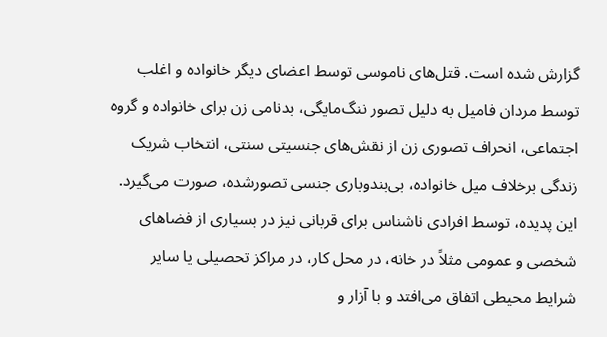گزارش شده است. قتل‌های ناموسی توسط اعضای دیگر خانواده و اغلب توسط مردان فامیل به دلیل تصور ننگ‌مایگی، بدنامی زن برای خانواده و گروه اجتماعی، انحراف تصوری زن از نقش‌های جنسیتی سنتی، انتخاب شریک زندگی برخلاف میل خانواده، بی‌بندوباری جنسی تصورشده، صورت می‌گیرد. این پدیده، توسط افرادی ناشناس برای قربانی نیز در بسیاری از فضاهای شخصی و عمومی مثلاً در خانه، در محل کار، در مراکز تحصیلی یا سایر شرایط محیطی اتفاق می‌افتد و با آزار و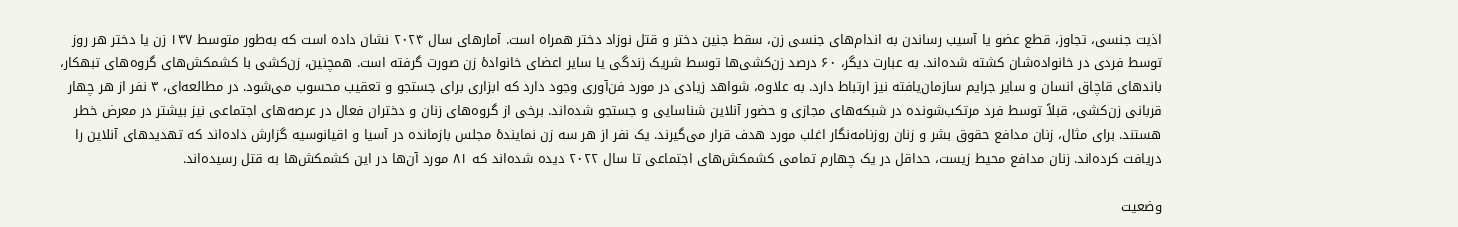اذیت جنسی، تجاوز، قطع عضو یا آسیب رساندن به اندام‌های جنسی زن، سقط جنین دختر و قتل نوزاد دختر همراه است. آمارهای سال ۲۰۲۴ نشان داده است که به‌طور متوسط ۱۳۷ زن یا دختر هر روز توسط فردی در خانواده‌شان کشته شده‌اند. به عبارت دیگر، ۶۰ درصد زن‌کشی‌ها توسط شریک زندگی یا سایر اعضای خانوادۀ زن صورت گرفته است. همچنین، زن‌کشی با کشمکش‌های گروه‌های تبهکار، باندهای قاچاق انسان و سایر جرایم سازمان‌یافته نیز ارتباط دارد. به علاوه، شواهد زیادی در مورد فن‌آوری وجود دارد که ابزاری برای جستجو و تعقیب محسوب می‌شود. در مطالعه‌ای، ۳ نفر از هر چهار قربانی زن‌کشی، قبلاً توسط فرد مرتکب‌شونده در شبکه‌های مجازی و حضور آنلاین شناسایی و جستجو شده‌اند. برخی از گروه‌های زنان و دختران فعال در عرصه‌های اجتماعی نیز بیشتر در معرض خطر هستند. برای مثال، زنان مدافع حقوق بشر و زنان روزنامه‌نگار اغلب مورد هدف قرار می‌گیرند. یک نفر از هر سه زن نمایندۀ مجلس بازمانده در آسیا و اقیانوسیه گزارش داده‌اند که تهدیدهای آنلاین را دریافت کرده‌اند. زنان مدافع محیط زیست، حداقل در یک چهارم تمامی کشمکش‌های اجتماعی تا سال ۲۰۲۲ دیده شده‌اند که ۸۱ مورد آن‌ها در این کشمکش‌ها به قتل رسیده‌اند.

وضعیت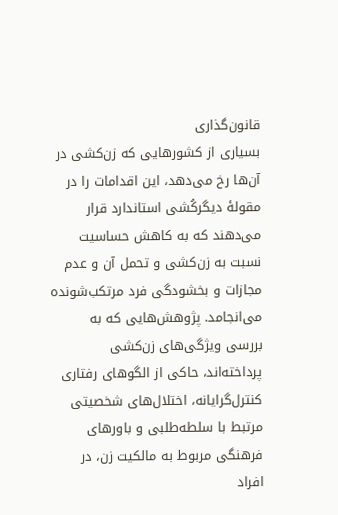قانون‌گذاری
بسیاری از کشورهایی که زن‌کشی در آن‌ها رخ می‌دهد، این اقدامات را در مقولۀ دیگرکُشی استاندارد قرار می‌دهند که به کاهش حساسیت نسبت به زن‌کشی و تحمل آن و عدم مجازات و بخشودگی فرد مرتکب‌شونده می‌انجامد. پژوهش‌هایی که به بررسی ویژگی‌های زن‌کشی پرداخته‌اند، حاکی از الگوهای رفتاری کنترل‌گرایانه، اختلال‌های شخصیتی مرتبط با سلطه‌طلبی و باورهای فرهنگی مربوط به مالکیت زن، در افراد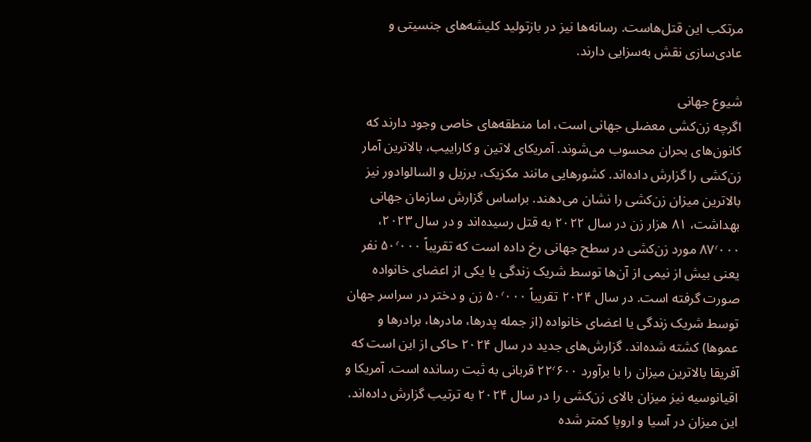مرتکب این قتل‌هاست. رسانه‌ها نیز در بازتولید کلیشه‌های جنسیتی و عادی‌سازی نقش به‌سزایی دارند.

شیوع جهانی
اگرچه زن‌کشی معضلی جهانی است، اما منطقه‌های خاصی وجود دارند که کانون‌های بحران محسوب می‌شوند. آمریکای لاتین و کاراییب، بالاترین آمار زن‌کشی را گزارش داده‌اند. کشورهایی مانند مکزیک، برزیل و السالوادور نیز بالاترین میزان زن‌کشی را نشان می‌دهند. براساس گزارش سازمان جهانی بهداشت، ۸۱ هزار زن در سال ۲۰۲۲ به قتل رسیده‌اند و در سال ۲۰۲۳، ۸۷٬۰۰۰ مورد زن‌کشی در سطح جهانی رخ داده است که تقریباً ۵۰٬۰۰۰ نفر یعنی بیش از نیمی از آن‌ها توسط شریک زندگی یا یکی از اعضای خانواده صورت گرفته است. در سال ۲۰۲۴ تقریباً ۵۰٬۰۰۰ زن و دختر در سراسر جهان توسط شریک زندگی یا اعضای خانواده (از جمله پدرها، مادرها، برادرها و عموها) کشته شده‌اند. گزارش‌های جدید در سال ۲۰۲۴ حاکی از این است که آفریقا بالاترین میزان را با برآورد ۲۲٬۶۰۰ قربانی به ثبت رسانده است. آمریکا و اقیانوسیه نیز میزان بالای زن‌کشی را در سال ۲۰۲۴ به ترتیب گزارش داده‌اند. این میزان در آسیا و اروپا کمتر شده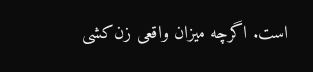است. اگرچه میزان واقعی زن‌کشی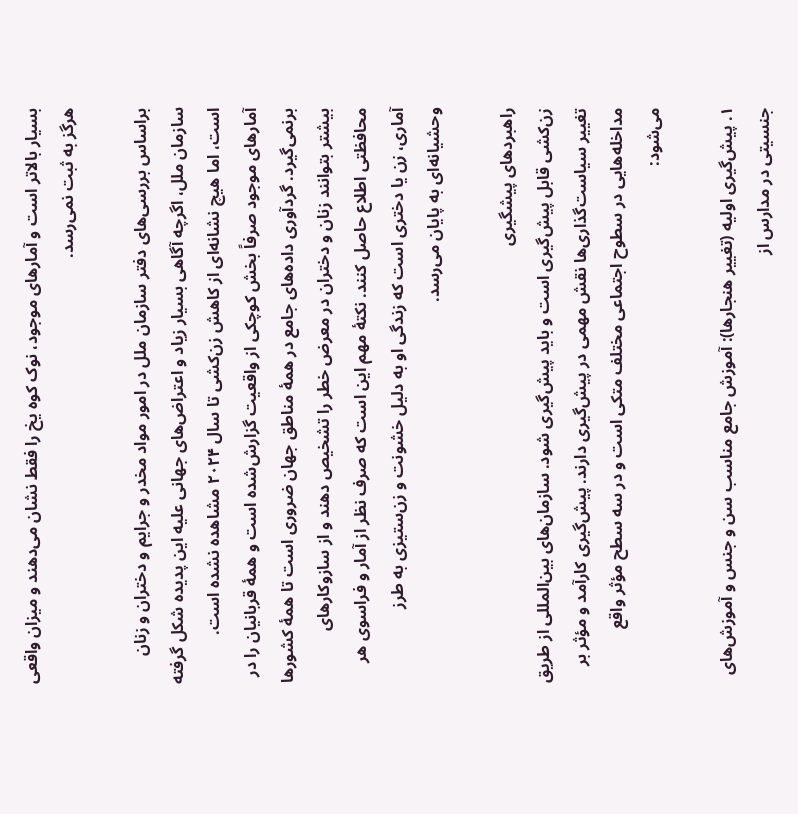بسیار بالاتر است و آمارهای موجود، نوک کوه یخ را فقط نشان می‌دهند و میزان واقعی هرگز به ثبت نمی‌رسد.

براساس بررسی‌های دفتر سازمان ملل در امور مواد مخدر و جرایم و دختران و زنان سازمان ملل، اگرچه آگاهی بسیار زیاد و اعتراض‌های جهانی علیه این پدیده شکل گرفته است، اما هیچ نشانه‌ای از کاهش زن‌کشی تا سال ۲۰۲۴ مشاهده نشده است. آمارهای موجود صرفاً بخش کوچکی از واقعیت گزارش‌شده است و همۀ قربانیان را در برنمی‌گیرد. گردآوری داده‌های جامع در همۀ مناطق جهان ضروری است تا همۀ کشورها بیشتر بتوانند زنان و دختران در معرض خطر را تشخیص دهند و از سازوکارهای محافظتی اطلاع حاصل کنند. نکتۀ مهم این است که صرف نظر از آمار و فراسوی هر آماری، زن یا دختری است که زندگی او به دلیل خشونت و زن‌ستیزی به طرز وحشیانه‌ای به پایان می‌رسد.

راهبردهای پیشگیری
زن‌کشی قابل پیش‌گیری است و باید پیش‌گیری شود. سازمان‌های بین‌المللی از طریق تغییر سیاست‌گذاری‌ها نقش مهمی در پیش‌گیری دارند. پیش‌گیری کارآمد و مؤثر بر مداخله‌هایی در سطوح اجتماعی مختلف متکی است و در سه سطح مؤثر واقع می‌شود:

۱. پیش‌گیری اولیه (تغییر هنجارها): آموزش جامع مناسب سن و جنس و آموزش‌های جنسیتی در مدارس از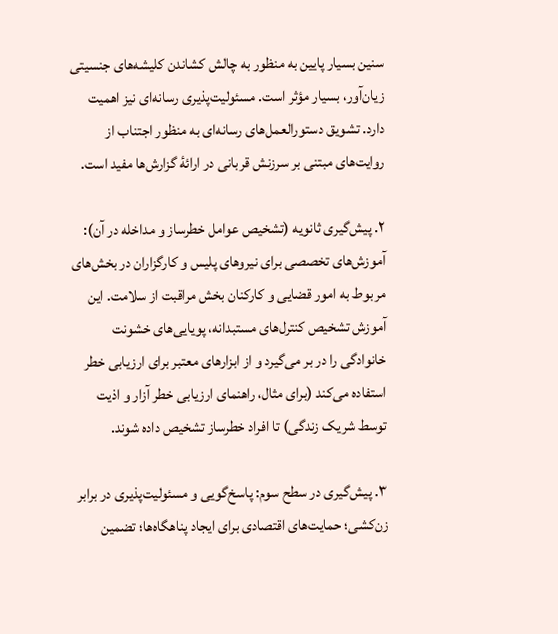سنین بسیار پایین به منظور به چالش کشاندن کلیشه‌های جنسیتی زیان‌آور، بسیار مؤثر است. مسئولیت‌پذیری رسانه‌ای نیز اهمیت دارد. تشویق دستورالعمل‌های رسانه‌ای به منظور اجتناب از روایت‌های مبتنی بر سرزنش قربانی در ارائۀ گزارش‌ها مفید است.

۲. پیش‌گیری ثانویه (تشخیص عوامل خطرساز و مداخله در آن): آموزش‌های تخصصی برای نیروهای پلیس و کارگزاران در بخش‌های مربوط به امور قضایی و کارکنان بخش مراقبت از سلامت. این آموزش تشخیص کنترل‌های مستبدانه، پویایی‌های خشونت خانوادگی را در بر می‌گیرد و از ابزارهای معتبر برای ارزیابی خطر استفاده می‌کند (برای مثال، راهنمای ارزیابی خطر آزار و اذیت توسط شریک زندگی) تا افراد خطرساز تشخیص داده شوند.

۳. پیش‌گیری در سطح سوم: پاسخ‌گویی و مسئولیت‌پذیری در برابر زن‌کشی؛ حمایت‌های اقتصادی برای ایجاد پناهگاه‌ها؛ تضمین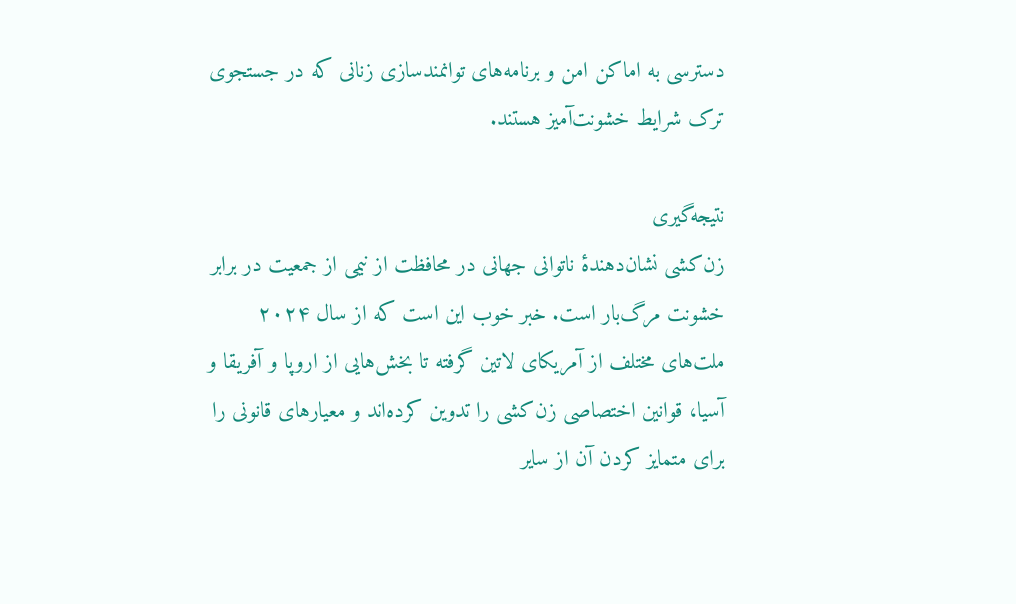دسترسی به اماکن امن و برنامه‌های توانمندسازی زنانی که در جستجوی ترک شرایط خشونت‌آمیز هستند.

نتیجه‌گیری
زن‌کشی نشان‌دهندۀ ناتوانی جهانی در محافظت از نیمی از جمعیت در برابر خشونت مرگ‌بار است. خبر خوب این است که از سال ۲۰۲۴ ملت‌های مختلف از آمریکای لاتین گرفته تا بخش‌هایی از اروپا و آفریقا و آسیا، قوانین اختصاصی زن‌کشی را تدوین کرده‌اند و معیارهای قانونی را برای متمایز کردن آن از سایر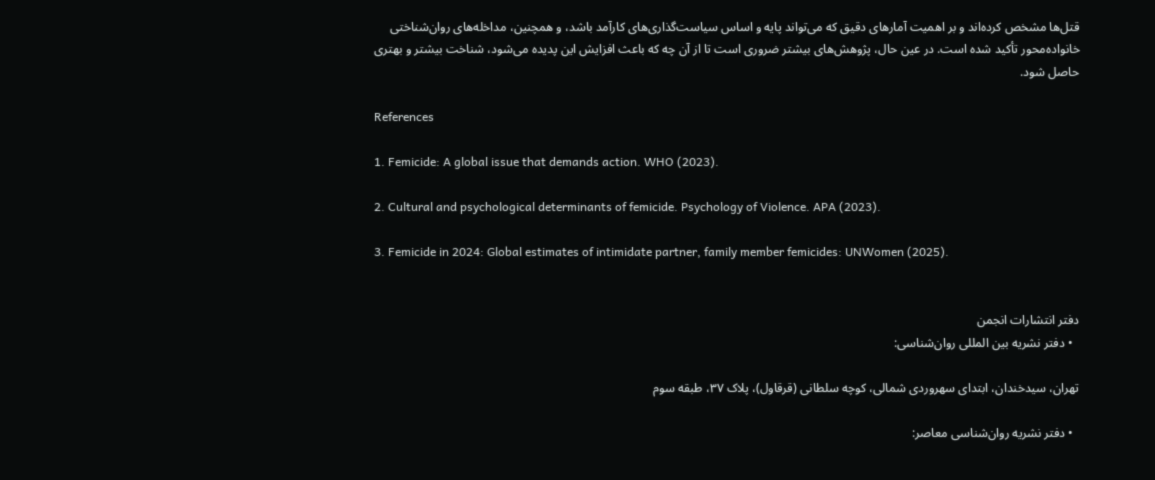قتل‌ها مشخص کرده‌اند و بر اهمیت آمارهای دقیق که می‌تواند پایه و اساس سیاست‌گذاری‌های کارآمد باشد، و همچنین، مداخله‌های روان‌شناختی خانواده‌محور تأکید شده است. در عین حال، پژوهش‌های بیشتر ضروری است تا از آن چه که باعث افزایش این پدیده می‌شود، شناخت بیشتر و بهتری حاصل شود.

References

1. Femicide: A global issue that demands action. WHO (2023).

2. Cultural and psychological determinants of femicide. Psychology of Violence. APA (2023).

3. Femicide in 2024: Global estimates of intimidate partner, family member femicides: UNWomen (2025).


دفتر انتشارات انجمن
  • دفتر نشریه بین المللی روان‌شناسی:

تهران، سیدخندان، ابتدای سهروردی شمالی، کوچه سلطانی (قرقاول)، پلاک ۳۷، طبقه سوم

  • دفتر نشریه روان‌شناسی معاصر: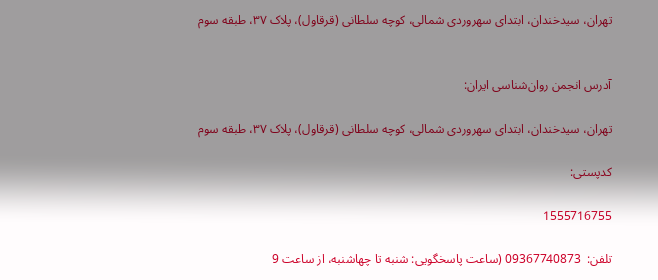تهران، سیدخندان، ابتدای سهروردی شمالی، کوچه سلطانی (قرقاول)، پلاک ۳۷، طبقه سوم


آدرس انجمن روان‌شناسی ایران:

تهران، سیدخندان، ابتدای سهروردی شمالی، کوچه سلطانی (قرقاول)، پلاک ۳۷، طبقه سوم

کدپستی:

1555716755

تلفن:  09367740873 (ساعت پاسخگویی: شنبه تا چهاشنبه، از ساعت 9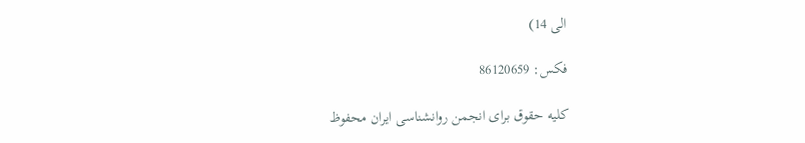الی 14)

فکس: 86120659

کلیه حقوق برای انجمن روانشناسی ایران محفوظ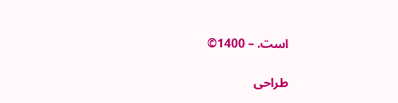است. – 1400©

طراحی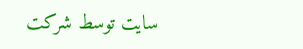سایت توسط شرکت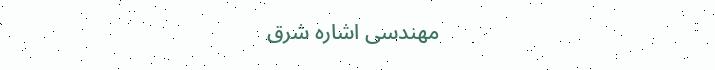مهندسی اشاره شرق